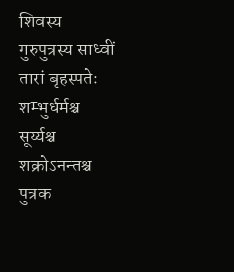शिवस्य गुरुपुत्रस्य साध्वीं तारां बृहस्पतेः
शम्भुर्धर्मश्च सूर्य्यश्च शक्रोऽनन्तश्च पुत्रक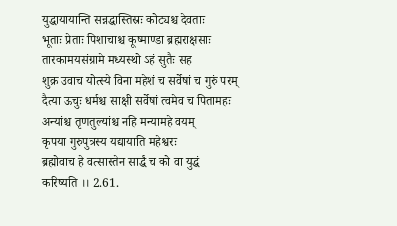युद्धायायान्ति सन्नद्धास्तिस्रः कोट्यश्च देवताः
भूताः प्रेताः पिशाचाश्च कूष्माण्डा ब्रह्मराक्षसाः
तारकामयसंग्रामे मध्यस्थो ऽहं सुतैः सह
शुक्र उवाच योत्स्ये विना महेशं च सर्वेषां च गुरुं परम्
दैत्या ऊचुः धर्मश्च साक्षी सर्वेषां त्वमेव च पितामहः
अन्यांश्च तृणतुल्यांश्च नहि मन्यामहे वयम्
कृपया गुरुपुत्रस्य यद्यायाति महेश्वरः
ब्रह्मोवाच हे वत्सास्तेन सार्द्धं च को वा युद्धं करिष्यति ।। 2.61.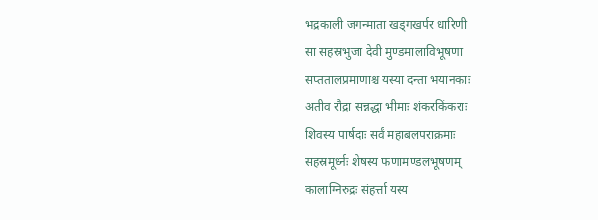भद्रकाली जगन्माता खड्गखर्पर धारिणी
सा सहस्रभुजा देवी मुण्डमालाविभूषणा
सप्ततालप्रमाणाश्च यस्या दन्ता भयानकाः
अतीव रौद्रा सन्नद्धा भीमाः शंकरकिंकराः
शिवस्य पार्षदाः सर्वं महाबलपराक्रमाः
सहस्रमूर्ध्नः शेषस्य फणामण्डलभूषणम्
कालाग्निरुद्रः संहर्त्ता यस्य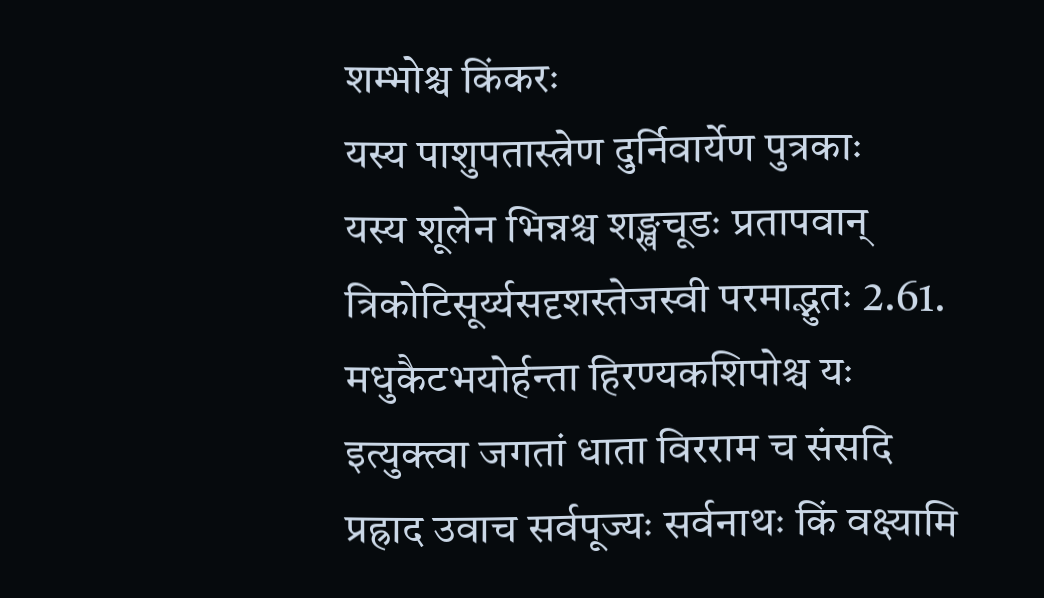शम्भोश्च किंकरः
यस्य पाशुपतास्त्रेण दुर्निवार्येण पुत्रकाः
यस्य शूलेन भिन्नश्च शङ्खचूडः प्रतापवान्
त्रिकोटिसूर्य्यसदृशस्तेजस्वी परमाद्भुतः 2.61.
मधुकैटभयोर्हन्ता हिरण्यकशिपोश्च यः
इत्युक्त्वा जगतां धाता विरराम च संसदि
प्रह्राद उवाच सर्वपूज्यः सर्वनाथः किं वक्ष्यामि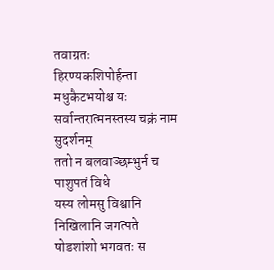तवाग्रतः
हिरण्यकशिपोर्हन्ता मधुकैटभयोश्च यः
सर्वान्तरात्मनस्तस्य चक्रं नाम सुदर्शनम्
ततो न बलवाञ्छम्भुर्न च पाशुपतं विधे
यस्य लोमसु विश्वानि निखिलानि जगत्पते
षोडशांशो भगवतः स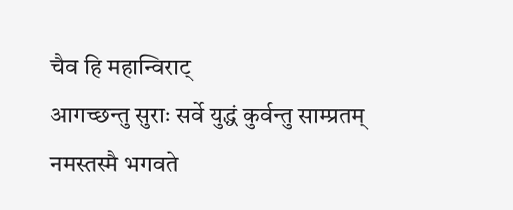चैव हि महान्विराट्
आगच्छन्तु सुराः सर्वे युद्धं कुर्वन्तु साम्प्रतम्
नमस्तस्मै भगवते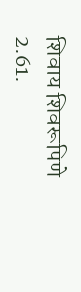शिवाय शिवरूपिणे 2.61.